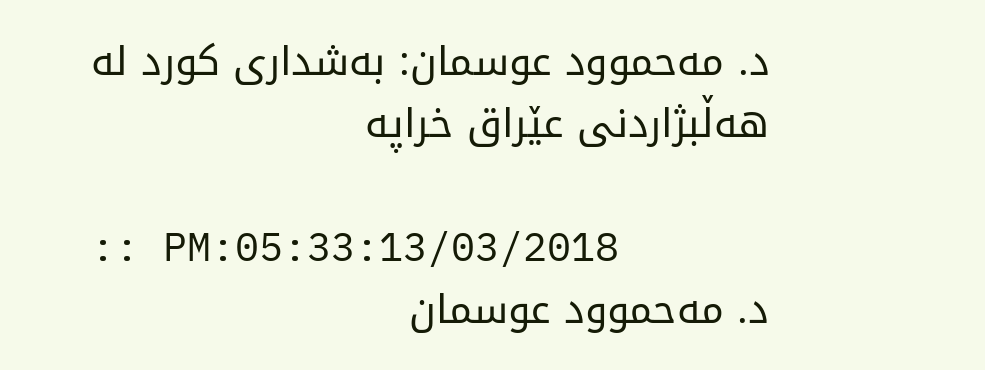د. مەحموود عوسمان: بەشداری كورد لە هەڵبژاردنی عێراق خراپە

:: PM:05:33:13/03/2018
د. مەحموود عوسمان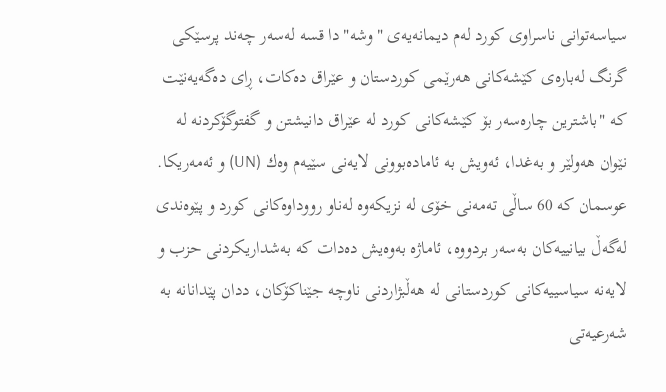سیاسەتوانی ناسراوی كورد لەم دیمانەیەی "وشە"دا قسە لەسەر چەند پرسێكی گرنگ لەبارەی كێشەكانی هەرێمی كوردستان و عێراق دەكات، ڕای دەگەیەنێت كە "باشترین چارەسەر بۆ كێشەكانی كورد لە عێراق دانیشتن و گفتوگۆكردنە لە نێوان هەولێر و بەغدا، ئەویش بە ئامادەبوونی لایەنی سێیەم وەك (UN) و ئەمەریكا.
عوسمان كە 60 ساڵی تەمەنی خۆی لە نزیكەوە لەناو رووداوەكانی كورد و پێوەندی لەگەڵ بیانییەكان بەسەر بردووە، ئاماژە بەوەیش دەدات كە بەشداریكردنی حزب و لایەنە سیاسییەكانی كوردستانی لە هەڵبژاردنی ناوچە جێناكۆكان، ددان پێدانانە بە شەرعیەتی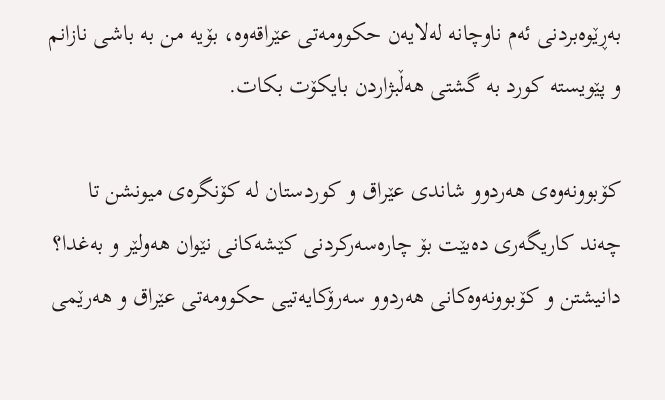بەڕێوەبردنی ئەم ناوچانە لەلایەن حكوومەتی عێراقەوە، بۆیە من بە باشی نازانم و پێویستە كورد بە گشتی هەڵبژاردن بایكۆت بكات.

كۆبوونەوەی هەردوو شاندی عێراق و كوردستان لە كۆنگرەی میونشن تا چەند كاریگەری دەبێت بۆ چارەسەركردنی كێشەكانی نێوان هەولێر و بەغدا؟
دانیشتن و كۆبوونەوەكانی هەردوو سەرۆكایەتیی حكوومەتی عێراق و هەرێمی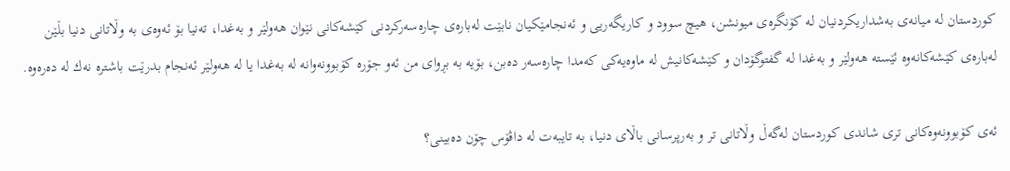كوردستان لە میانەی بەشداریكردنیان لە كۆنگرەی میونشن، هیچ سوود و كاریگەریی و ئەنجامێكیان نابێت لەبارەی چارەسەركردنی كێشەكانی نێوان هەولێر و بەغدا، تەنیا بۆ ئەوەی بە وڵاتانی دنیا بڵێن لەبارەی كێشەكانەوە ئێستە هەولێر و بەغدا لە گفتوگۆدان و كێشەكانیش لە ماوەیەكی كەمدا چارەسەر دەبن، بۆیە بە بڕوای من ئەو جۆرە كۆبوونەوانە لە بەغدا یا لە هەولێر ئەنجام بدرێت باشترە نەك لە دەرەوە.

ئەی كۆبوونەوەكانی تری شاندی كوردستان لەگەڵ وڵاتانی تر و بەرپرسانی باڵای دنیا، بە تایبەت لە داڤۆس چۆن دەبینی؟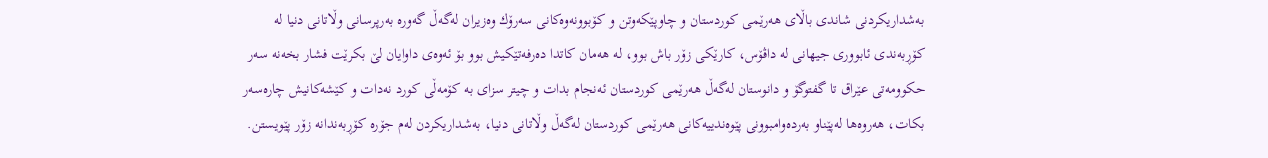بەشداریكردنی شاندی باڵای هەرێمی كوردستان و چاوپێكەوتن و كۆبوونەوەكانی سەرۆك وەزیران لەگەڵ گەورە بەرپرسانی وڵاتانی دنیا لە كۆڕبەندی ئابووری جیهانی لە داڤۆس، كارێكی زۆر باش بوو، لە هەمان كاتدا دەرفەتێكیش بوو بۆ ئەوەی داوایان لێ بكرێت فشار بخەنە سەر حكوومەتی عێراق تا گفتوگۆ و دانوستان لەگەڵ هەرێمی كوردستان ئەنجام بدات و چیتر سزای بە كۆمەڵی كورد نەدات و كێشەكانیش چارەسەر بكات، هەروەها لەپێناو بەردەوامبوونی پێوەندییەكانی هەرێمی كوردستان لەگەڵ وڵاتانی دنیا، بەشداریكردن لەم جۆرە كۆڕبەندانە زۆر پێویستن.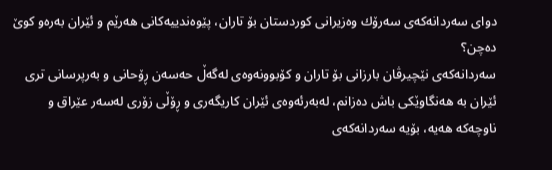دوای سەردانەكەی سەرۆك وەزیرانی كوردستان بۆ تاران، پێوەندییەكانی هەرێم و ئێران بەرەو كوێ دەچن؟
سەردانەكەی نێچیرڤان بارزانی بۆ تاران و كۆبوونەوەی لەگەڵ حەسەن ڕۆحانی و بەرپرسانی تری ئێران بە هەنگاوێكی باش دەزانم، لەبەرئەوەی ئێران كاریگەری و ڕۆڵی زۆری لەسەر عێراق و ناوچەكە هەیە، بۆیە سەردانەكەی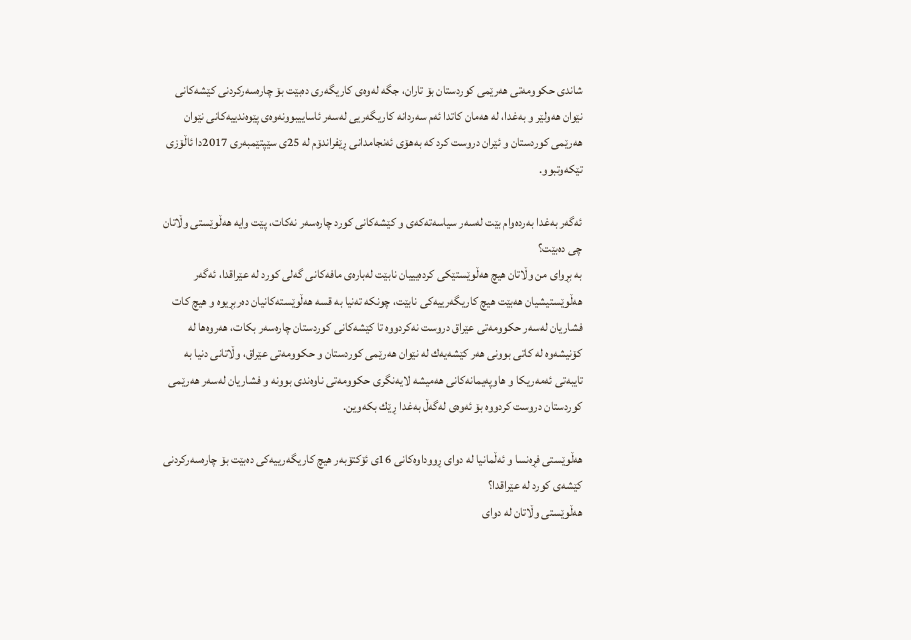شاندی حكوومەتی هەرێمی كوردستان بۆ تاران، جگە لەوەی كاریگەری دەبێت بۆ چارەسەركردنی كێشەكانی نێوان هەولێر و بەغدا، لە هەمان كاتدا ئەم سەردانە كاریگەریی لەسەر ئاساییبوونەوەی پێوەندییەكانی نێوان هەرێمی كوردستان و ئێران دروست كرد كە بەهۆی ئەنجامدانی ڕێفراندۆم لە 25ی سێپتێمبەری 2017دا ئاڵۆزی تێكەوتبوو.

ئەگەر بەغدا بەردەوام بێت لەسەر سیاسەتەكەی و كێشەكانی كورد چارەسەر نەكات، پێت وایە هەڵوێستی وڵاتان چی دەبێت؟
بە بڕوای من وڵاتان هیچ هەڵوێستێكی كردەیییان نابێت لەبارەی مافەكانی گەلی كورد لە عێراقدا، ئەگەر هەڵوێستیشیان هەبێت هیچ كاریگەرییەكی نابێت، چونكە تەنیا بە قسە هەڵوێستەكانیان دەربڕیوە و هیچ كات فشاریان لەسەر حكوومەتی عێراق دروست نەكردووە تا كێشەكانی كوردستان چارەسەر بكات، هەروەها لە كۆنیشەوە لە كاتی بوونی هەر كێشەیەك لە نێوان هەرێمی كوردستان و حكوومەتی عێراق، وڵاتانی دنیا بە تایبەتی ئەمەریكا و هاوپەیمانەكانی هەمیشە لایەنگری حكوومەتی ناوەندی بوونە و فشاریان لەسەر هەرێمی كوردستان دروست كردووە بۆ ئەوەی لەگەڵ بەغدا ڕێك بكەوین.

هەڵوێستی فڕەنسا و ئەڵمانیا لە دوای ڕووداوەكانی 16ی ئۆكتۆبەر هیچ كاریگەرییەكی دەبێت بۆ چارەسەركردنی كێشەی كورد لە عێراقدا؟
هەڵوێستی وڵاتان لە دوای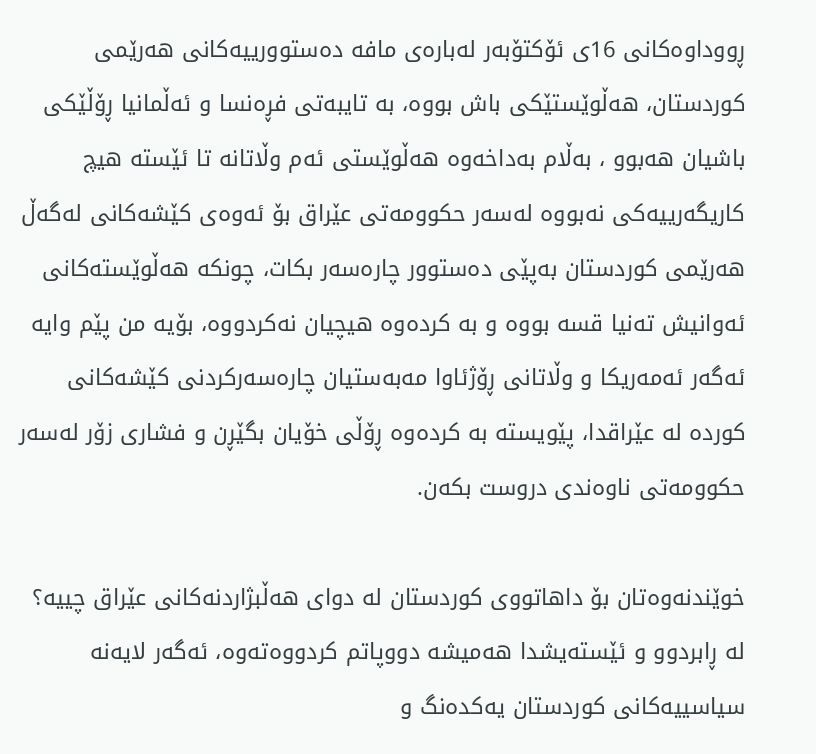ڕووداوەكانی 16ی ئۆكتۆبەر لەبارەی مافە دەستوورییەكانی هەرێمی كوردستان، هەڵوێستێكی باش بووە، بە تایبەتی فڕەنسا و ئەڵمانیا ڕۆڵێكی باشیان هەبوو ، بەڵام بەداخەوە هەڵوێستی ئەم وڵاتانە تا ئێستە هیچ كاریگەرییەكی نەبووە لەسەر حكوومەتی عێراق بۆ ئەوەی كێشەكانی لەگەڵ هەرێمی كوردستان بەپێی دەستوور چارەسەر بكات، چونكە هەڵوێستەكانی ئەوانیش تەنیا قسە بووە و بە كردەوە هیچیان نەكردووە، بۆیە من پێم وایە ئەگەر ئەمەریكا و وڵاتانی ڕۆژئاوا مەبەستیان چارەسەركردنی كێشەكانی كوردە لە عێراقدا، پێویستە بە كردەوە ڕۆڵی خۆیان بگێڕن و فشاری زۆر لەسەر حكوومەتی ناوەندی دروست بكەن.

خوێندنەوەتان بۆ داهاتووی كوردستان لە دوای هەڵبژاردنەكانی عێراق چییە؟
لە ڕابردوو و ئێستەیشدا هەمیشە دووپاتم كردووەتەوە، ئەگەر لایەنە سیاسییەكانی كوردستان یەكدەنگ و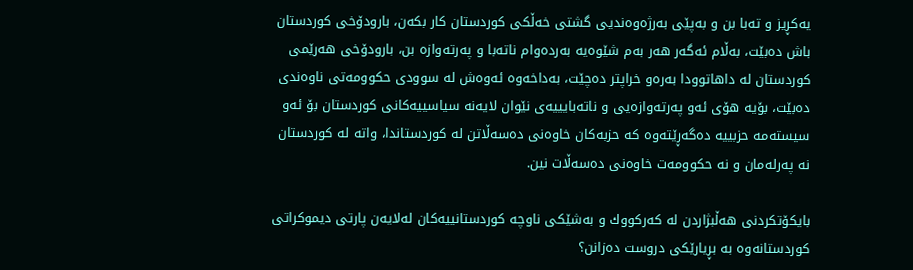یەكڕیز و تەبا بن و بەپێی بەرژەوەندیی گشتی خەڵكی كوردستان كار بكەن، بارودۆخی كوردستان باش دەبێت، بەڵام ئەگەر هەر بەم شێوەیە بەردەوام ناتەبا و پەرتەوازە بن، بارودۆخی هەرێمی كوردستان لە داهاتوودا بەرەو خراپتر دەچێت، بەداخەوە ئەوەش لە سوودی حكوومەتی ناوەندی دەبێت، بۆیە هۆی ئەو پەرتەوازەیی و ناتەبایییەی نێوان لایەنە سیاسییەكانی كوردستان بۆ ئەو سیستەمە حزبییە دەگەڕێتەوە كە حزبەكان خاوەنی دەسەڵاتن لە كوردستاندا، واتە لە كوردستان نە پەرلەمان و نە حكوومەت خاوەنی دەسەڵات نین.

بایكۆتكردنی هەڵبژاردن لە كەركووك و بەشێكی ناوچە كوردستانییەكان لەلایەن پارتی دیموكراتی كوردستانەوە بە بڕیارێكی دروست دەزانن؟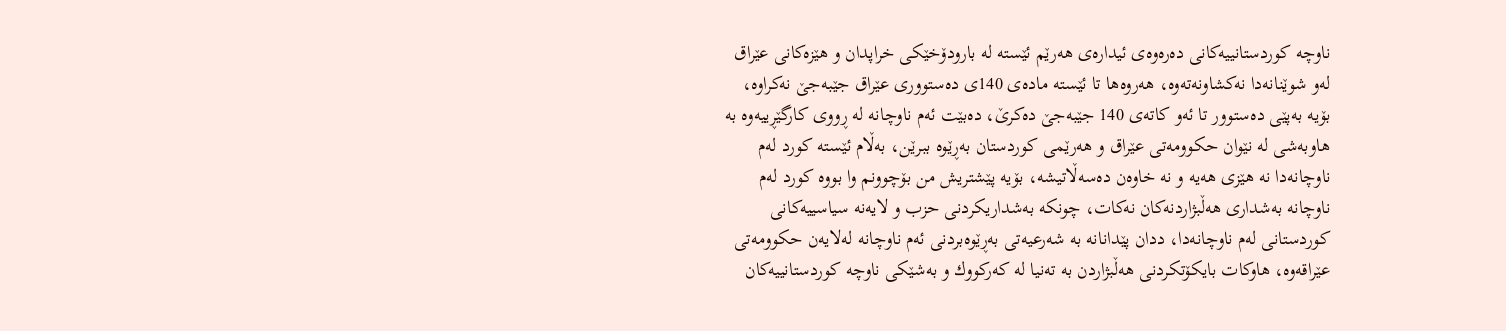ناوچە كوردستانییەكانی دەرەوەی ئیدارەی هەرێم ئێستە لە بارودۆخێكی خراپدان و هێزەكانی عێراق لەو شوێنانەدا نەكشاونەتەوە، هەروەها تا ئێستە مادەی 140ی دەستووری عێراق جێبەجێ نەكراوە، بۆیە بەپێی دەستوور تا ئەو كاتەی 140 جێبەجێ دەكرێ، دەبێت ئەم ناوچانە لە ڕووی كارگێڕییەوە بە هاوبەشی لە نێوان حكوومەتی عێراق و هەرێمی كوردستان بەڕێوە ببرێن، بەڵام ئێستە كورد لەم ناوچانەدا نە هێزی هەیە و نە خاوەن دەسەڵاتیشە، بۆیە پێشتریش من بۆچوونم وا بووە كورد لەم ناوچانە بەشداری هەڵبژاردنەكان نەكات، چونكە بەشداریكردنی حزب و لایەنە سیاسییەكانی كوردستانی لەم ناوچانەدا، ددان پێدانانە بە شەرعیەتی بەڕێوەبردنی ئەم ناوچانە لەلایەن حكوومەتی عێراقەوە، هاوكات بایكۆتكردنی هەڵبژاردن بە تەنیا لە كەركووك و بەشێكی ناوچە كوردستانییەكان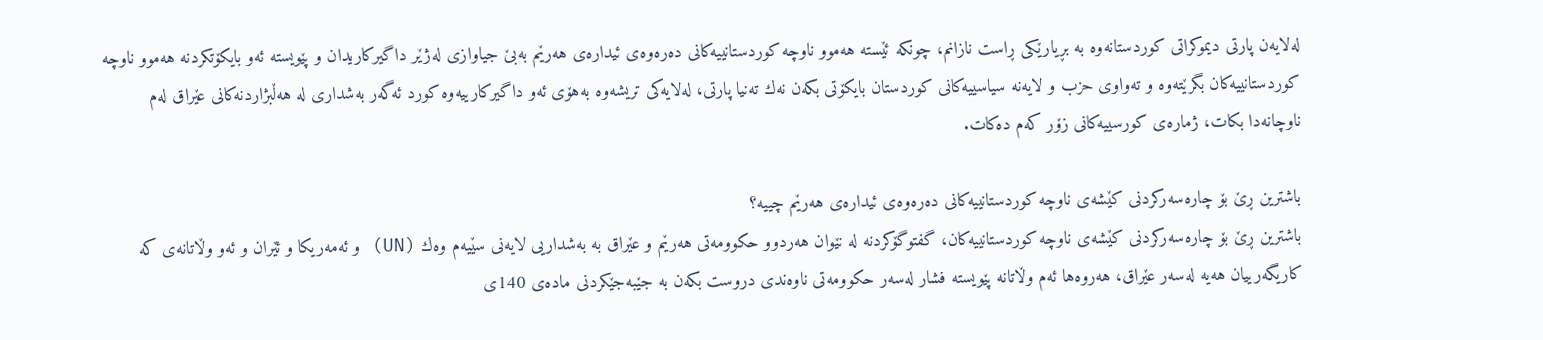لەلایەن پارتی دیموكراتی كوردستانەوە بە بڕیارێكی ڕاست نازانم، چونكە ئێستە هەموو ناوچە كوردستانییەكانی دەرەوەی ئیدارەی هەرێم بەبێ جیاوازی لەژێر داگیركاریدان و پێویستە ئەو بایكۆتكردنە هەموو ناوچە كوردستانییەكان بگرێتەوە و تەواوی حزب و لایەنە سیاسییەكانی كوردستان بایكۆتی بكەن نەك تەنیا پارتی، لەلایەكی تریشەوە بەهۆی ئەو داگیركارییەوە كورد ئەگەر بەشداری لە هەڵبژاردنەكانی عێراق لەم ناوچانەدا بكات، ژمارەی كورسییەكانی زۆر كەم دەكات.

باشترین ڕێ بۆ چارەسەركردنی كێشەی ناوچە كوردستانییەكانی دەرەوەی ئیدارەی هەرێم چییە؟
باشترین ڕێ بۆ چارەسەركردنی كێشەی ناوچە كوردستانییەكان، گفتوگۆكردنە لە نێوان هەردوو حكوومەتی هەرێم و عێراق بە بەشداریی لایەنی سێیەم وەك (UN) و ئەمەریكا و ئێران و ئەو وڵاتانەی كە كاریگەرییان هەیە لەسەر عێراق، هەروەها ئەم وڵاتانە پێویستە فشار لەسەر حكوومەتی ناوەندی دروست بكەن بە جێبەجێكردنی مادەی 140ی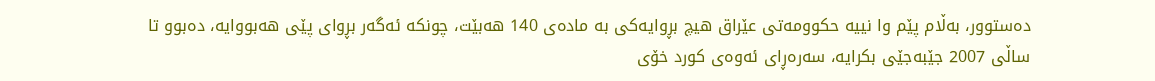دەستوور، بەڵام پێم وا نییە حكوومەتی عێراق هیچ بڕوایەكی بە مادەی 140 هەبێت، چونكە ئەگەر بڕوای پێی هەبووایە، دەبوو تا ساڵی 2007 جێبەجێی بكرایە، سەرەڕای ئەوەی كورد خۆی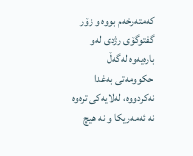كەمتەرخەم بووە و زۆر گفتوگۆی رژدی لەو بارەیەوە لەگەڵ حكوومەتی بەغدا نەكردووە، لەلایەكی ترەوە نە ئەمەریكا و نە هیچ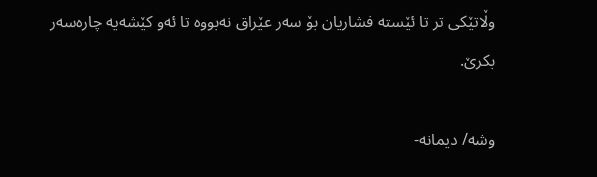وڵاتێكی تر تا ئێستە فشاریان بۆ سەر عێراق نەبووە تا ئەو كێشەیە چارەسەر بكرێ.

وشە/ دیمانە-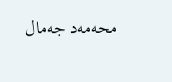محەمەد جەمال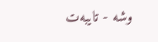وشە - تایبه‌ت